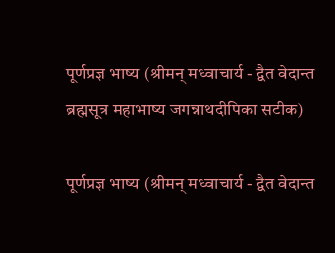पूर्णप्रज्ञ भाष्य (श्रीमन् मध्वाचार्य - द्वैत वेदान्त ब्रह्मसूत्र महाभाष्य जगन्नाथदीपिका सटीक)

पूर्णप्रज्ञ भाष्य (श्रीमन् मध्वाचार्य - द्वैत वेदान्त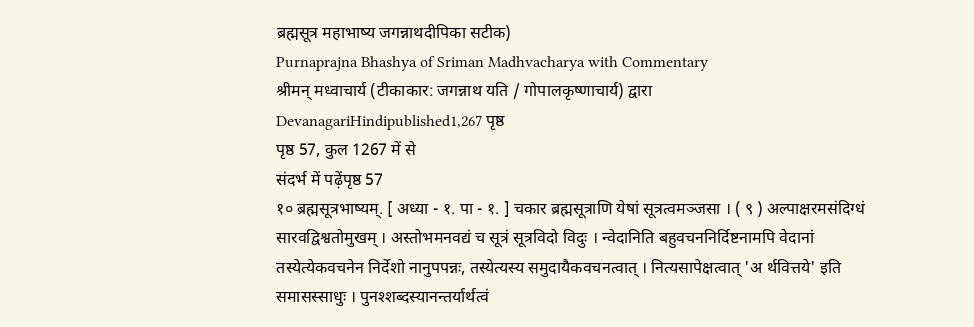ब्रह्मसूत्र महाभाष्य जगन्नाथदीपिका सटीक)
Purnaprajna Bhashya of Sriman Madhvacharya with Commentary
श्रीमन् मध्वाचार्य (टीकाकार: जगन्नाथ यति / गोपालकृष्णाचार्य) द्वारा
DevanagariHindipublished1,267 पृष्ठ
पृष्ठ 57, कुल 1267 में से
संदर्भ में पढ़ेंपृष्ठ 57
१० ब्रह्मसूत्रभाष्यम्. [ अध्या - १. पा - १. ] चकार ब्रह्मसूत्राणि येषां सूत्रत्वमञ्जसा । ( ९ ) अल्पाक्षरमसंदिग्धं सारवद्विश्वतोमुखम् । अस्तोभमनवद्यं च सूत्रं सूत्रविदो विदुः । न्वेदानिति बहुवचननिर्दिष्टनामपि वेदानां तस्येत्येकवचनेन निर्देशो नानुपपन्नः, तस्येत्यस्य समुदायैकवचनत्वात् । नित्यसापेक्षत्वात् 'अ र्थवित्तये' इति समासस्साधुः । पुनश्शब्दस्यानन्तर्यार्थत्वं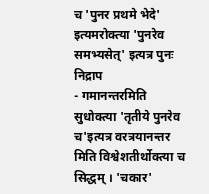च 'पुनर प्रथमे भेदे' इत्यमरोक्त्या 'पुनरेव समभ्यसेत्' इत्यत्र पुनः निद्राप
- गमानन्तरमिति सुधोक्त्या 'तृतीये पुनरेव च'इत्यत्र वरत्रयानन्तर मिति विश्वेशतीर्थोक्त्या च सिद्धम् । 'चकार'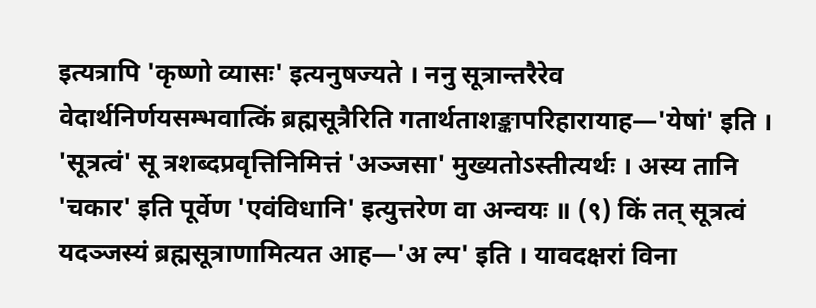इत्यत्रापि 'कृष्णो व्यासः' इत्यनुषज्यते । ननु सूत्रान्तरैरेव वेदार्थनिर्णयसम्भवात्किं ब्रह्मसूत्रैरिति गतार्थताशङ्कापरिहारायाह—'येषां' इति । 'सूत्रत्वं' सू त्रशब्दप्रवृत्तिनिमित्तं 'अञ्जसा' मुख्यतोऽस्तीत्यर्थः । अस्य तानि 'चकार' इति पूर्वेण 'एवंविधानि' इत्युत्तरेण वा अन्वयः ॥ (९) किं तत् सूत्रत्वं यदञ्जस्यं ब्रह्मसूत्राणामित्यत आह—'अ ल्प' इति । यावदक्षरां विना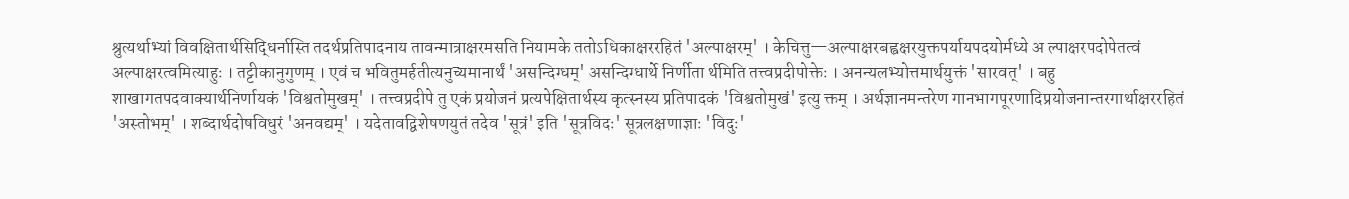श्रुत्यर्थाभ्यां विवक्षितार्थसिद्धिर्नास्ति तदर्थप्रतिपादनाय तावन्मात्राक्षरमसति नियामके ततोऽधिकाक्षररहितं 'अल्पाक्षरम्' । केचित्तु—अल्पाक्षरबह्वक्षरयुक्तपर्यायपदयोर्मध्ये अ ल्पाक्षरपदोपेतत्वं अल्पाक्षरत्वमित्याहुः । तट्टीकानुगुणम् । एवं च भवितुमर्हतीत्यनुच्यमानार्थं 'असन्दिग्धम्' असन्दिग्धार्थे निर्णीता र्थमिति तत्त्वप्रदीपोक्तेः । अनन्यलभ्योत्तमार्थयुक्तं 'सारवत्' । बहु शाखागतपदवाक्यार्थनिर्णायकं 'विश्वतोमुखम्' । तत्त्वप्रदीपे तु एकं प्रयोजनं प्रत्यपेक्षितार्थस्य कृत्स्नस्य प्रतिपादकं 'विश्वतोमुखं' इत्यु क्तम् । अर्थज्ञानमन्तरेण गानभागपूरणादिप्रयोजनान्तरगार्थाक्षररहितं 'अस्तोभम्' । शब्दार्थदोषविधुरं 'अनवद्यम्' । यदेतावद्विशेषणयुतं तदेव 'सूत्रं' इति 'सूत्रविदः' सूत्रलक्षणाज्ञाः 'विदुः'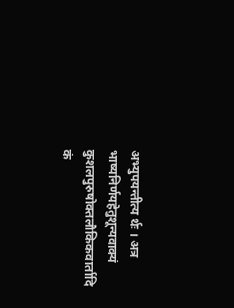अभ्युपयन्तीत्य र्थः । अत्र भाष्यनिर्णयहेतुशून्यवाक्यं कुशलपुरुषोक्तलौकिकवार्तादि कं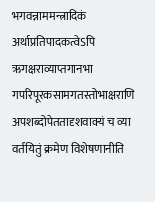भगवन्नाममन्त्रादिकं अर्थाप्रतिपादकत्वेऽपि ऋगक्षराव्याप्तगानभा गपरिपूरकसामगतस्तोभाक्षराणि अपशब्दोपेततादृशवाक्यं च व्या वर्तयितुं क्रमेण विशेषणानीति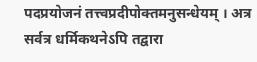पदप्रयोजनं तत्त्वप्रदीपोक्तमनुसन्धेयम् । अत्र सर्वत्र धर्मिकथनेऽपि तद्वारा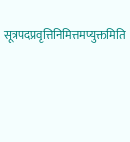सूत्रपदप्रवृत्तिनिमित्तमप्युक्तमिति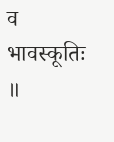व भावस्कूतिः ॥